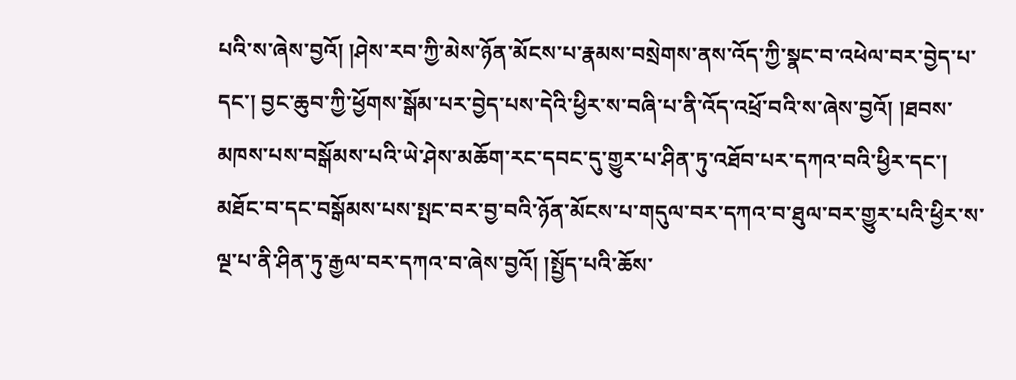པའི་ས་ཞེས་བྱའོ། །ཤེས་རབ་ཀྱི་མེས་ཉོན་མོངས་པ་རྣམས་བསྲེགས་ནས་འོད་ཀྱི་སྣང་བ་འཕེལ་བར་བྱེད་པ་དང་། བྱང་ཆུབ་ཀྱི་ཕྱོགས་སྒོམ་པར་བྱེད་པས་དེའི་ཕྱིར་ས་བཞི་པ་ནི་འོད་འཕྲོ་བའི་ས་ཞེས་བྱའོ། །ཐབས་མཁས་པས་བསྒོམས་པའི་ཡེ་ཤེས་མཆོག་རང་དབང་དུ་གྱུར་པ་ཤིན་ཏུ་འཐོབ་པར་དཀའ་བའི་ཕྱིར་དང་། མཐོང་བ་དང་བསྒོམས་པས་སྤང་བར་བྱ་བའི་ཉོན་མོངས་པ་གདུལ་བར་དཀའ་བ་ཐུལ་བར་གྱུར་པའི་ཕྱིར་ས་ལྔ་པ་ནི་ཤིན་ཏུ་རྒྱལ་བར་དཀའ་བ་ཞེས་བྱའོ། །སྤྱོད་པའི་ཆོས་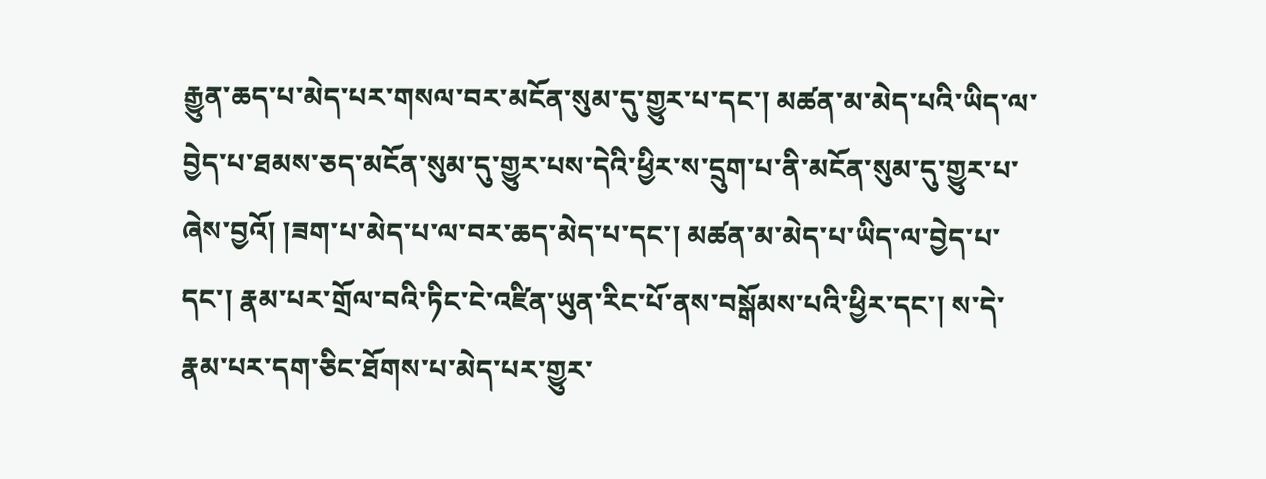རྒྱུན་ཆད་པ་མེད་པར་གསལ་བར་མངོན་སུམ་དུ་གྱུར་པ་དང་། མཚན་མ་མེད་པའི་ཡིད་ལ་བྱེད་པ་ཐམས་ཅད་མངོན་སུམ་དུ་གྱུར་པས་དེའི་ཕྱིར་ས་དྲུག་པ་ནི་མངོན་སུམ་དུ་གྱུར་པ་ཞེས་བྱའོ། །ཟག་པ་མེད་པ་ལ་བར་ཆད་མེད་པ་དང་། མཚན་མ་མེད་པ་ཡིད་ལ་བྱེད་པ་དང་། རྣམ་པར་གྲོལ་བའི་ཏིང་ངེ་འཛིན་ཡུན་རིང་པོ་ནས་བསྒོམས་པའི་ཕྱིར་དང་། ས་དེ་རྣམ་པར་དག་ཅིང་ཐོགས་པ་མེད་པར་གྱུར་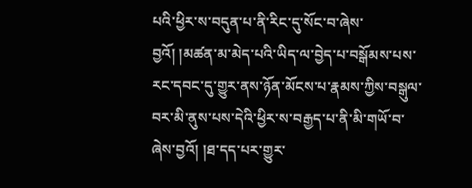པའི་ཕྱིར་ས་བདུན་པ་ནི་རིང་དུ་སོང་བ་ཞེས་བྱའོ། །མཚན་མ་མེད་པའི་ཡིད་ལ་བྱེད་པ་བསྒོམས་པས་རང་དབང་དུ་གྱུར་ནས་ཉོན་མོངས་པ་རྣམས་ཀྱིས་བསྒུལ་བར་མི་ནུས་པས་དེའི་ཕྱིར་ས་བརྒྱད་པ་ནི་མི་གཡོ་བ་ཞེས་བྱའོ། །ཐ་དད་པར་གྱུར་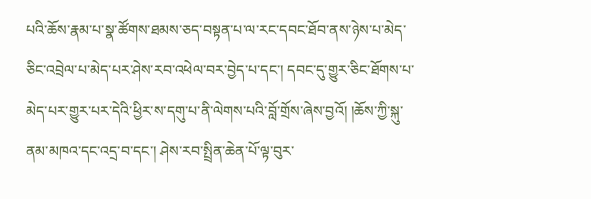པའི་ཆོས་རྣམ་པ་སྣ་ཚོགས་ཐམས་ཅད་བསྟན་པ་ལ་རང་དབང་ཐོབ་ནས་ཉེས་པ་མེད་ཅིང་འབྲེལ་པ་མེད་པར་ཤེས་རབ་འཕེལ་བར་བྱེད་པ་དང་། དབང་དུ་གྱུར་ཅིང་ཐོགས་པ་མེད་པར་གྱུར་པར་དེའི་ཕྱིར་ས་དགུ་པ་ནི་ལེགས་པའི་བློ་གྲོས་ཞེས་བྱའོ། །ཆོས་ཀྱི་སྐུ་ནམ་མཁའ་དང་འདྲ་བ་དང་། ཤེས་རབ་སྤྲིན་ཆེན་པོ་ལྟ་བུར་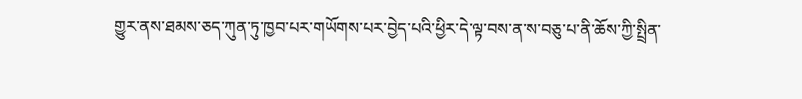གྱུར་ནས་ཐམས་ཅད་ཀུན་ཏུ་ཁྱབ་པར་གཡོགས་པར་བྱེད་པའི་ཕྱིར་དེ་ལྟ་བས་ན་ས་བཅུ་པ་ནི་ཆོས་ཀྱི་སྤྲིན་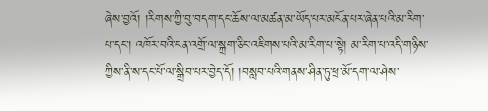ཞེས་བྱའོ། །རིགས་ཀྱི་བུ་བདག་དང་ཆོས་ལ་མཚན་མ་ཡོད་པར་མངོན་པར་ཞེན་པའི་མ་རིག་པ་དང་། འཁོར་བའི་ངན་འགྲོ་ལ་སྐྲག་ཅིང་འཇིགས་པའི་མ་རིག་པ་སྟེ། མ་རིག་པ་འདི་གཉིས་ཀྱིས་ནི་ས་དང་པོ་ལ་སྒྲིབ་པར་བྱེད་དོ། །བསླབ་པའི་གནས་ཤིན་ཏུ་ཕྲ་མོ་དག་ལ་ཤེས་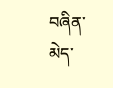བཞིན་མེད་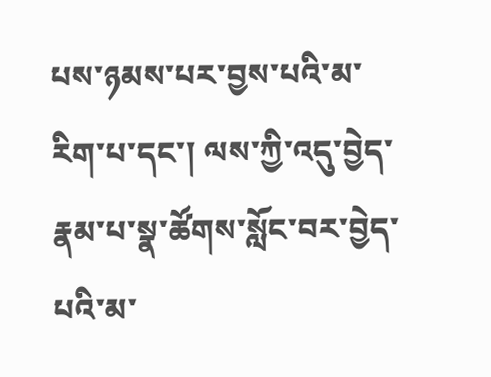པས་ཉམས་པར་བྱས་པའི་མ་རིག་པ་དང་། ལས་ཀྱི་འདུ་བྱེད་རྣམ་པ་སྣ་ཚོགས་སློང་བར་བྱེད་པའི་མ་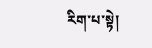རིག་པ་སྟེ།